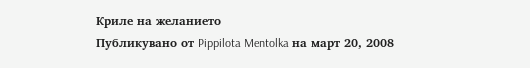Криле на желанието
Публикувано от Pippilota Mentolka на март 20, 2008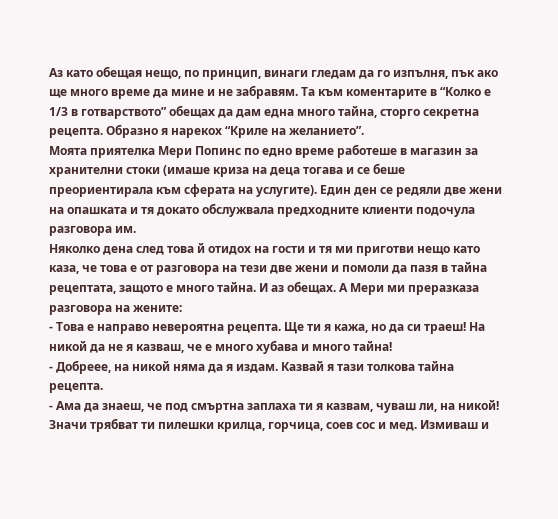Аз като обещая нещо, по принцип, винаги гледам да го изпълня, пък ако ще много време да мине и не забравям. Та към коментарите в “Колко е 1/3 в готварството” обещах да дам една много тайна, сторго секретна рецепта. Образно я нарекох “Криле на желанието”.
Моята приятелка Мери Попинс по едно време работеше в магазин за хранителни стоки (имаше криза на деца тогава и се беше преориентирала към сферата на услугите). Един ден се редяли две жени на опашката и тя докато обслужвала предходните клиенти подочула разговора им.
Няколко дена след това й отидох на гости и тя ми приготви нещо като каза, че това е от разговора на тези две жени и помоли да пазя в тайна рецептата, защото е много тайна. И аз обещах. А Мери ми преразказа разговора на жените:
- Това е направо невероятна рецепта. Ще ти я кажа, но да си траеш! На никой да не я казваш, че е много хубава и много тайна!
- Добреее, на никой няма да я издам. Казвай я тази толкова тайна рецепта.
- Ама да знаеш, че под смъртна заплаха ти я казвам, чуваш ли, на никой!
Значи трябват ти пилешки крилца, горчица, соев сос и мед. Измиваш и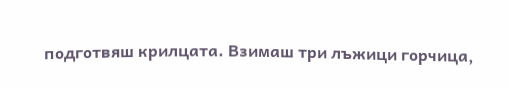подготвяш крилцата. Взимаш три лъжици горчица,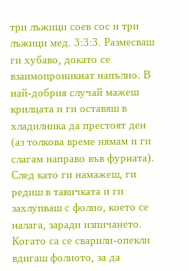три лъжици соев сос и три лъжици мед. 3:3:3. Размесваш ги хубаво, докато се взаимопроникнат напълно. В най-добрия случай мажеш крилцата и ги оставяш в хладилника да престоят ден (аз толкова време нямам и ги слагам направо във фурната). След като ги намажеш, ги редиш в тавичката и ги захлупваш с фолио, което се налага, заради изпичането. Когато са се сварили-опекли вдигаш фолиото, за да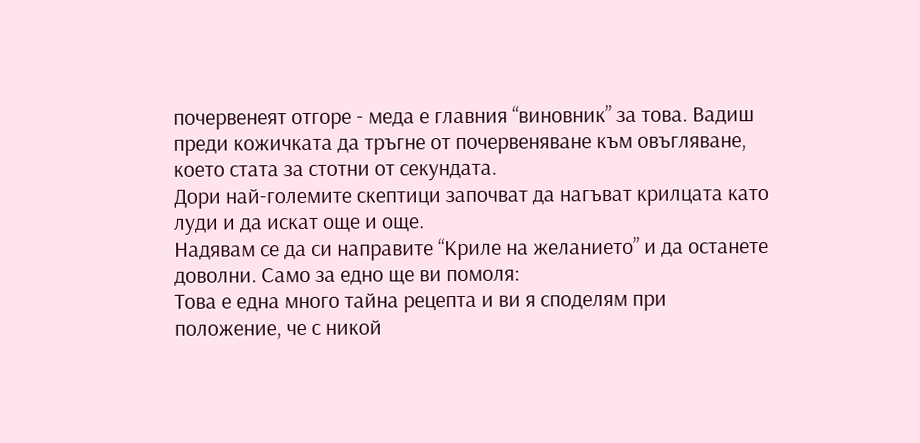почервенеят отгоре - меда е главния “виновник” за това. Вадиш преди кожичката да тръгне от почервеняване към овъгляване, което стата за стотни от секундата.
Дори най-големите скептици започват да нагъват крилцата като луди и да искат още и още.
Надявам се да си направите “Криле на желанието” и да останете доволни. Само за едно ще ви помоля:
Това е една много тайна рецепта и ви я споделям при положение, че с никой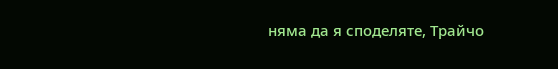няма да я споделяте, Трайчо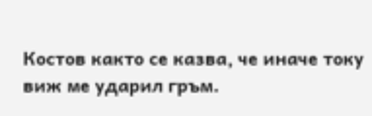Костов както се казва, че иначе току виж ме ударил гръм.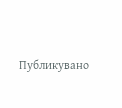Публикувано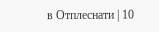в Отплеснати | 10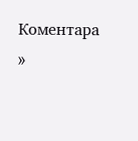Коментара »